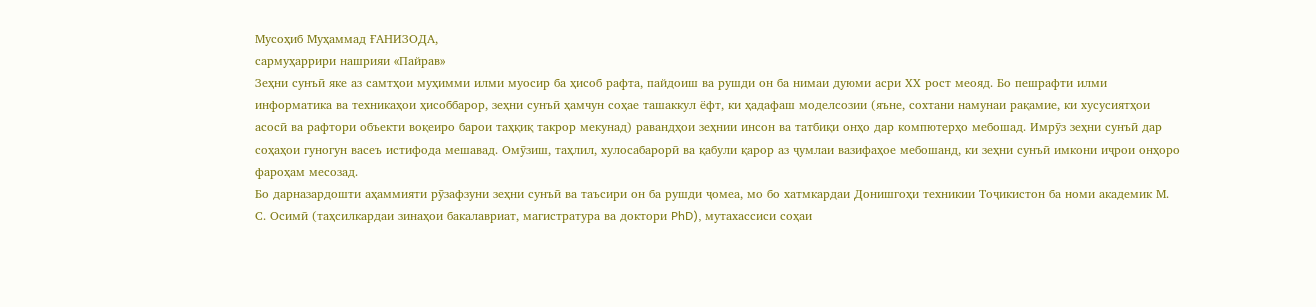Мусоҳиб Муҳаммад ҒАНИЗОДА,
сармуҳаррири нашрияи «Пайрав»
Зеҳни сунъӣ яке аз самтҳои муҳимми илми муосир ба ҳисоб рафта, пайдоиш ва рушди он ба нимаи дуюми асри ХХ рост меояд. Бо пешрафти илми информатика ва техникаҳои ҳисоббарор, зеҳни сунъӣ ҳамчун соҳае ташаккул ёфт, ки ҳадафаш моделсозии (яъне, сохтани намунаи рақамие, ки хусусиятҳои асосӣ ва рафтори объекти воқеиро барои таҳқиқ такрор мекунад) равандҳои зеҳнии инсон ва татбиқи онҳо дар компютерҳо мебошад. Имрӯз зеҳни сунъӣ дар соҳаҳои гуногун васеъ истифода мешавад. Омӯзиш, таҳлил, хулосабарорӣ ва қабули қарор аз ҷумлаи вазифаҳое мебошанд, ки зеҳни сунъӣ имкони иҷрои онҳоро фароҳам месозад.
Бо дарназардошти аҳаммияти рӯзафзуни зеҳни сунъӣ ва таъсири он ба рушди ҷомеа, мо бо хатмкардаи Донишгоҳи техникии Тоҷикистон ба номи академик М. С. Осимӣ (таҳсилкардаи зинаҳои бакалавриат, магистратура ва доктори PhD), мутахассиси соҳаи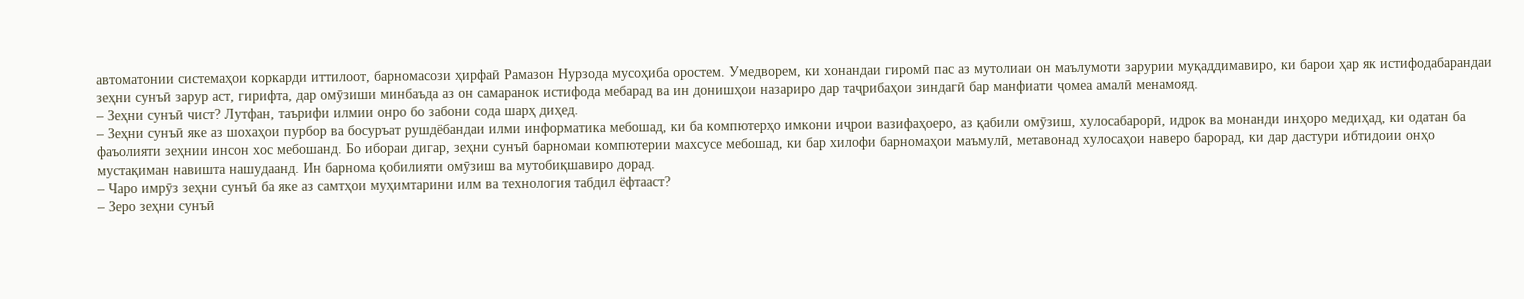автоматонии системаҳои коркарди иттилоот, барномасози ҳирфаӣ Рамазон Нурзода мусоҳиба оростем. Умедворем, ки хонандаи гиромӣ пас аз мутолиаи он маълумоти зарурии муқаддимавиро, ки барои ҳар як истифодабарандаи зеҳни сунъӣ зарур аст, гирифта, дар омӯзиши минбаъда аз он самаранок истифода мебарад ва ин донишҳои назариро дар таҷрибаҳои зиндагӣ бар манфиати ҷомеа амалӣ менамояд.
– Зеҳни сунъӣ чист? Лутфан, таърифи илмии онро бо забони сода шарҳ диҳед.
– Зеҳни сунъӣ яке аз шохаҳои пурбор ва босуръат рушдёбандаи илми информатика мебошад, ки ба компютерҳо имкони иҷрои вазифаҳоеро, аз қабили омӯзиш, хулосабарорӣ, идрок ва монанди инҳоро медиҳад, ки одатан ба фаъолияти зеҳнии инсон хос мебошанд. Бо ибораи дигар, зеҳни сунъӣ барномаи компютерии махсусе мебошад, ки бар хилофи барномаҳои маъмулӣ, метавонад хулосаҳои наверо барорад, ки дар дастури ибтидоии онҳо мустақиман навишта нашудаанд. Ин барнома қобилияти омӯзиш ва мутобиқшавиро дорад.
– Чаро имрӯз зеҳни сунъӣ ба яке аз самтҳои муҳимтарини илм ва технология табдил ёфтааст?
– Зеро зеҳни сунъӣ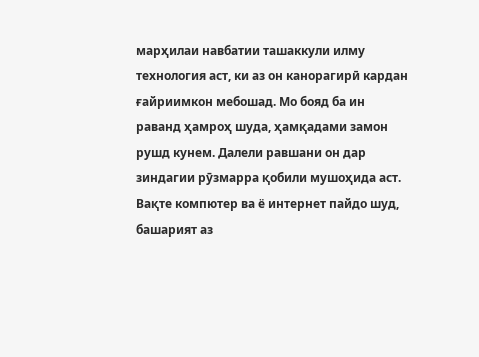марҳилаи навбатии ташаккули илму технология аст, ки аз он канорагирӣ кардан ғайриимкон мебошад. Мо бояд ба ин раванд ҳамроҳ шуда, ҳамқадами замон рушд кунем. Далели равшани он дар зиндагии рӯзмарра қобили мушоҳида аст. Вақте компютер ва ё интернет пайдо шуд, башарият аз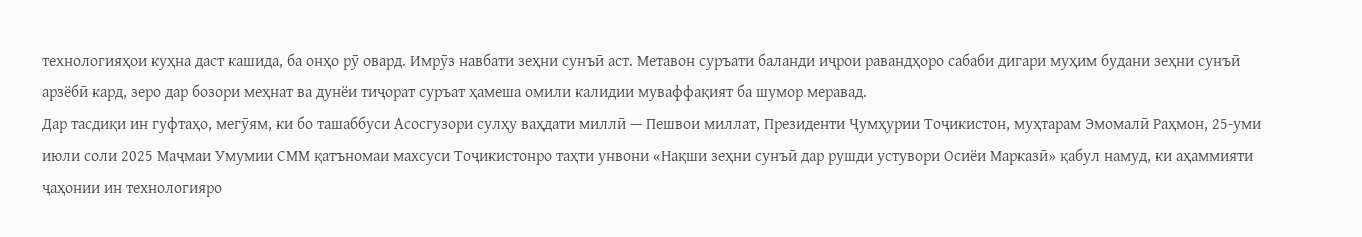технологияҳои куҳна даст кашида, ба онҳо рӯ овард. Имрӯз навбати зеҳни сунъӣ аст. Метавон суръати баланди иҷрои равандҳоро сабаби дигари муҳим будани зеҳни сунъӣ арзёбӣ кард, зеро дар бозори меҳнат ва дунёи тиҷорат суръат ҳамеша омили калидии муваффақият ба шумор меравад.
Дар тасдиқи ин гуфтаҳо, мегӯям, ки бо ташаббуси Асосгузори сулҳу ваҳдати миллӣ — Пешвои миллат, Президенти Ҷумҳурии Тоҷикистон, муҳтарам Эмомалӣ Раҳмон, 25-уми июли соли 2025 Маҷмаи Умумии СММ қатъномаи махсуси Тоҷикистонро таҳти унвони «Нақши зеҳни сунъӣ дар рушди устувори Осиёи Марказӣ» қабул намуд, ки аҳаммияти ҷаҳонии ин технологияро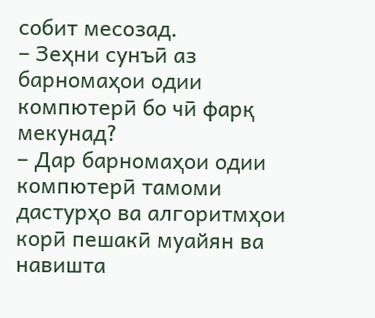собит месозад.
– Зеҳни сунъӣ аз барномаҳои одии компютерӣ бо чӣ фарқ мекунад?
– Дар барномаҳои одии компютерӣ тамоми дастурҳо ва алгоритмҳои корӣ пешакӣ муайян ва навишта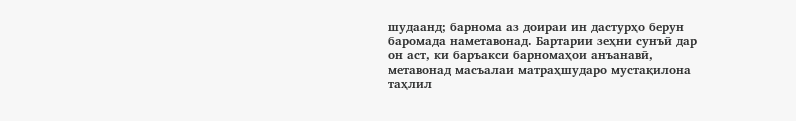шудаанд; барнома аз доираи ин дастурҳо берун баромада наметавонад. Бартарии зеҳни сунъӣ дар он аст, ки баръакси барномаҳои анъанавӣ, метавонад масъалаи матраҳшударо мустақилона таҳлил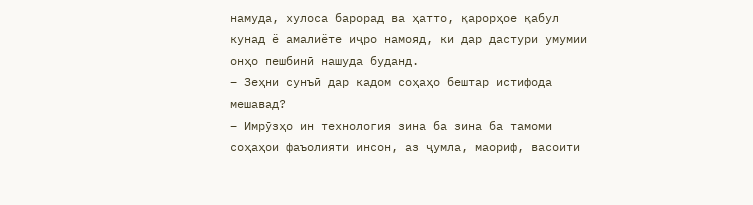намуда, хулоса барорад ва ҳатто, қарорҳое қабул кунад ё амалиёте иҷро намояд, ки дар дастури умумии онҳо пешбинӣ нашуда буданд.
– Зеҳни сунъӣ дар кадом соҳаҳо бештар истифода мешавад?
– Имрӯзҳо ин технология зина ба зина ба тамоми соҳаҳои фаъолияти инсон, аз ҷумла, маориф, васоити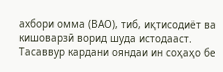ахбори омма (ВАО), тиб, иқтисодиёт ва кишоварзӣ ворид шуда истодааст. Тасаввур кардани ояндаи ин соҳаҳо бе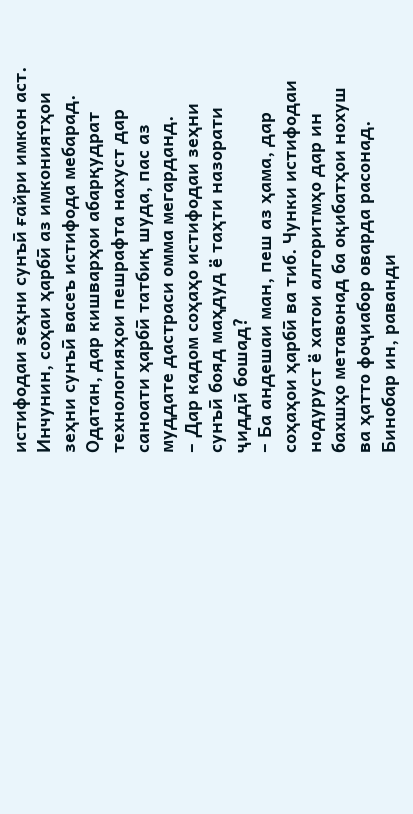истифодаи зеҳни сунъӣ ғайри имкон аст. Инчунин, соҳаи ҳарбӣ аз имкониятҳои зеҳни сунъӣ васеъ истифода мебарад. Одатан, дар кишварҳои абарқудрат технологияҳои пешрафта нахуст дар саноати ҳарбӣ татбиқ шуда, пас аз муддате дастраси омма мегарданд.
– Дар кадом соҳаҳо истифодаи зеҳни сунъӣ бояд маҳдуд ё таҳти назорати ҷиддӣ бошад?
– Ба андешаи ман, пеш аз ҳама, дар соҳаҳои ҳарбӣ ва тиб. Чунки истифодаи нодуруст ё хатои алгоритмҳо дар ин бахшҳо метавонад ба оқибатҳои нохуш ва ҳатто фоҷиабор оварда расонад. Бинобар ин, раванди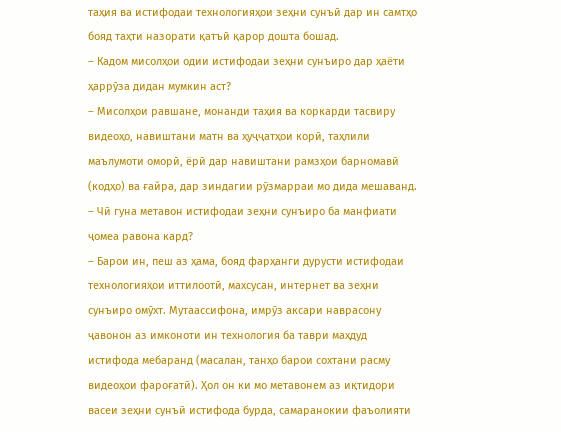таҳия ва истифодаи технологияҳои зеҳни сунъӣ дар ин самтҳо бояд таҳти назорати қатъӣ қарор дошта бошад.
– Кадом мисолҳои одии истифодаи зеҳни сунъиро дар ҳаёти ҳаррӯза дидан мумкин аст?
– Мисолҳои равшане, монанди таҳия ва коркарди тасвиру видеоҳо, навиштани матн ва ҳуҷҷатҳои корӣ, таҳлили маълумоти оморӣ, ёрӣ дар навиштани рамзҳои барномавӣ (кодҳо) ва ғайра, дар зиндагии рӯзмарраи мо дида мешаванд.
– Чӣ гуна метавон истифодаи зеҳни сунъиро ба манфиати ҷомеа равона кард?
– Барои ин, пеш аз ҳама, бояд фарҳанги дурусти истифодаи технологияҳои иттилоотӣ, махсусан, интернет ва зеҳни сунъиро омӯхт. Мутаассифона, имрӯз аксари наврасону ҷавонон аз имконоти ин технология ба таври маҳдуд истифода мебаранд (масалан, танҳо барои сохтани расму видеоҳои фароғатӣ). Ҳол он ки мо метавонем аз иқтидори васеи зеҳни сунъӣ истифода бурда, самаранокии фаъолияти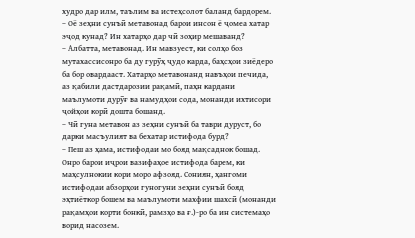худро дар илм, таълим ва истеҳсолот баланд бардорем.
– Оё зеҳни сунъӣ метавонад барои инсон ё ҷомеа хатар эҷод кунад? Ин хатарҳо дар чӣ зоҳир мешаванд?
– Албатта, метавонад. Ин мавзуест, ки солҳо боз мутахассисонро ба ду гурӯҳ ҷудо карда, баҳсҳои зиёдеро ба бор овардааст. Хатарҳо метавонанд навъҳои печида, аз қабили дастдарозии рақамӣ, паҳн кардани маълумоти дурӯғ ва намудҳои сода, монанди ихтисори ҷойҳои корӣ дошта бошанд.
– Чӣ гуна метавон аз зеҳни сунъӣ ба таври дуруст, бо дарки масъулият ва бехатар истифода бурд?
– Пеш аз ҳама, истифодаи мо бояд мақсаднок бошад. Онро барои иҷрои вазифаҳое истифода барем, ки маҳсулнокии кори моро афзояд. Сониян, ҳангоми истифодаи абзорҳои гуногуни зеҳни сунъӣ бояд эҳтиёткор бошем ва маълумоти махфии шахсӣ (монанди рақамҳои корти бонкӣ, рамзҳо ва ғ.)-ро ба ин системаҳо ворид насозем.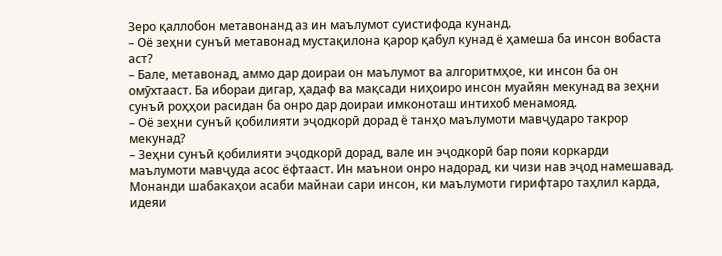Зеро қаллобон метавонанд аз ин маълумот суистифода кунанд.
– Оё зеҳни сунъӣ метавонад мустақилона қарор қабул кунад ё ҳамеша ба инсон вобаста аст?
– Бале, метавонад, аммо дар доираи он маълумот ва алгоритмҳое, ки инсон ба он омӯхтааст. Ба ибораи дигар, ҳадаф ва мақсади ниҳоиро инсон муайян мекунад ва зеҳни сунъӣ роҳҳои расидан ба онро дар доираи имконоташ интихоб менамояд.
– Оё зеҳни сунъӣ қобилияти эҷодкорӣ дорад ё танҳо маълумоти мавҷударо такрор мекунад?
– Зеҳни сунъӣ қобилияти эҷодкорӣ дорад, вале ин эҷодкорӣ бар пояи коркарди маълумоти мавҷуда асос ёфтааст. Ин маънои онро надорад, ки чизи нав эҷод намешавад. Монанди шабакаҳои асаби майнаи сари инсон, ки маълумоти гирифтаро таҳлил карда, идеяи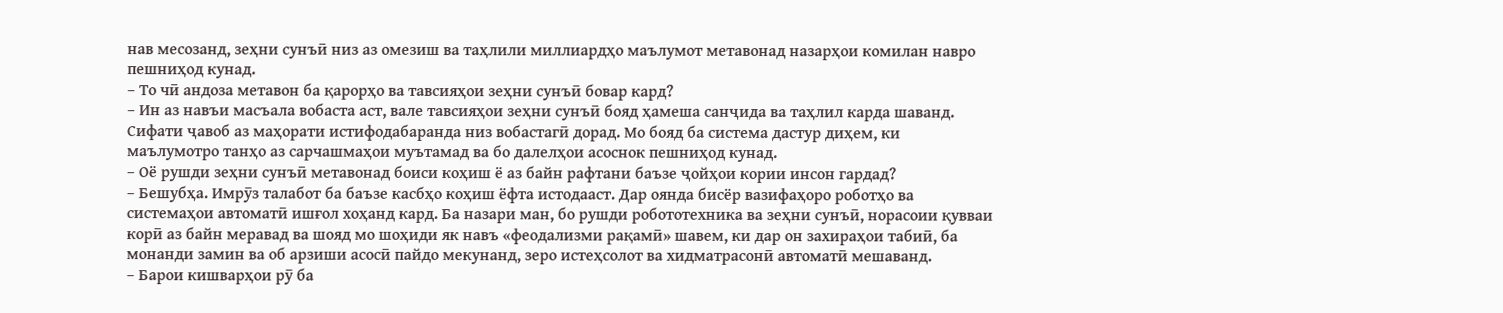нав месозанд, зеҳни сунъӣ низ аз омезиш ва таҳлили миллиардҳо маълумот метавонад назарҳои комилан навро пешниҳод кунад.
– То чӣ андоза метавон ба қарорҳо ва тавсияҳои зеҳни сунъӣ бовар кард?
– Ин аз навъи масъала вобаста аст, вале тавсияҳои зеҳни сунъӣ бояд ҳамеша санҷида ва таҳлил карда шаванд. Сифати ҷавоб аз маҳорати истифодабаранда низ вобастагӣ дорад. Мо бояд ба система дастур диҳем, ки маълумотро танҳо аз сарчашмаҳои муътамад ва бо далелҳои асоснок пешниҳод кунад.
– Оё рушди зеҳни сунъӣ метавонад боиси коҳиш ё аз байн рафтани баъзе ҷойҳои кории инсон гардад?
– Бешубҳа. Имрӯз талабот ба баъзе касбҳо коҳиш ёфта истодааст. Дар оянда бисёр вазифаҳоро роботҳо ва системаҳои автоматӣ ишғол хоҳанд кард. Ба назари ман, бо рушди робототехника ва зеҳни сунъӣ, норасоии қувваи корӣ аз байн меравад ва шояд мо шоҳиди як навъ «феодализми рақамӣ» шавем, ки дар он захираҳои табиӣ, ба монанди замин ва об арзиши асосӣ пайдо мекунанд, зеро истеҳсолот ва хидматрасонӣ автоматӣ мешаванд.
– Барои кишварҳои рӯ ба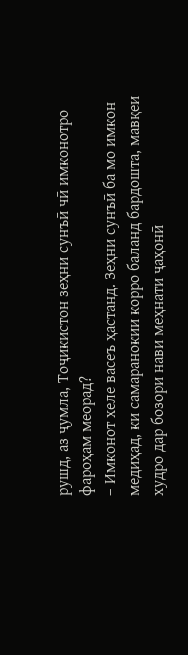рушд, аз ҷумла, Тоҷикистон зеҳни сунъӣ чӣ имконотро фароҳам меорад?
– Имконот хеле васеъ ҳастанд. Зеҳни сунъӣ ба мо имкон медиҳад, ки самаранокии корро баланд бардошта, мавқеи худро дар бозори нави меҳнати ҷаҳонӣ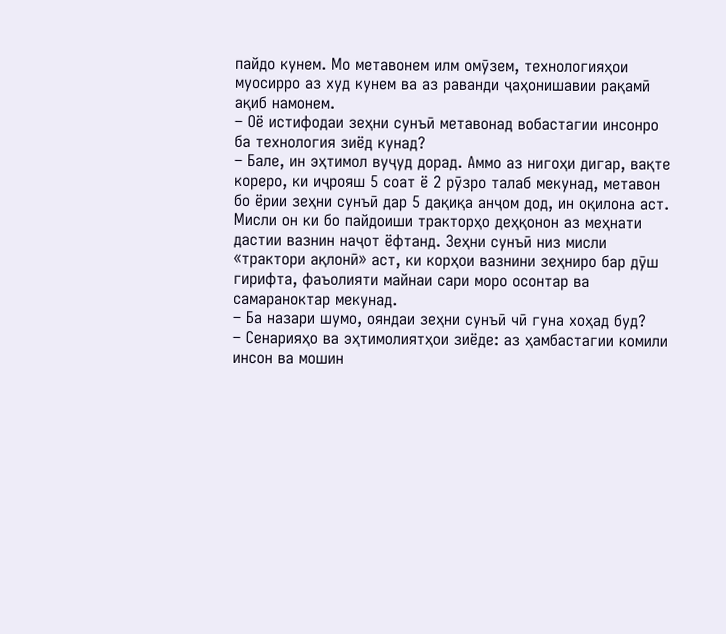пайдо кунем. Мо метавонем илм омӯзем, технологияҳои муосирро аз худ кунем ва аз раванди ҷаҳонишавии рақамӣ ақиб намонем.
– Оё истифодаи зеҳни сунъӣ метавонад вобастагии инсонро ба технология зиёд кунад?
– Бале, ин эҳтимол вуҷуд дорад. Аммо аз нигоҳи дигар, вақте кореро, ки иҷрояш 5 соат ё 2 рӯзро талаб мекунад, метавон бо ёрии зеҳни сунъӣ дар 5 дақиқа анҷом дод, ин оқилона аст. Мисли он ки бо пайдоиши тракторҳо деҳқонон аз меҳнати дастии вазнин наҷот ёфтанд. Зеҳни сунъӣ низ мисли «трактори ақлонӣ» аст, ки корҳои вазнини зеҳниро бар дӯш гирифта, фаъолияти майнаи сари моро осонтар ва самараноктар мекунад.
– Ба назари шумо, ояндаи зеҳни сунъӣ чӣ гуна хоҳад буд?
– Сенарияҳо ва эҳтимолиятҳои зиёде: аз ҳамбастагии комили инсон ва мошин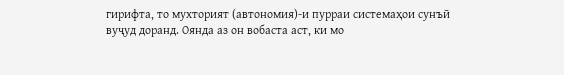гирифта, то мухторият (автономия)-и пурраи системаҳои сунъӣ вуҷуд доранд. Оянда аз он вобаста аст, ки мо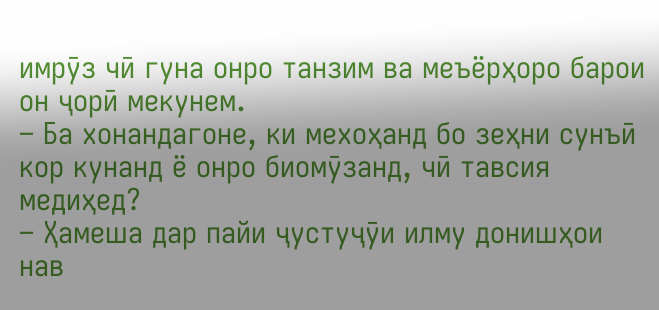имрӯз чӣ гуна онро танзим ва меъёрҳоро барои он ҷорӣ мекунем.
– Ба хонандагоне, ки мехоҳанд бо зеҳни сунъӣ кор кунанд ё онро биомӯзанд, чӣ тавсия медиҳед?
– Ҳамеша дар пайи ҷустуҷӯи илму донишҳои нав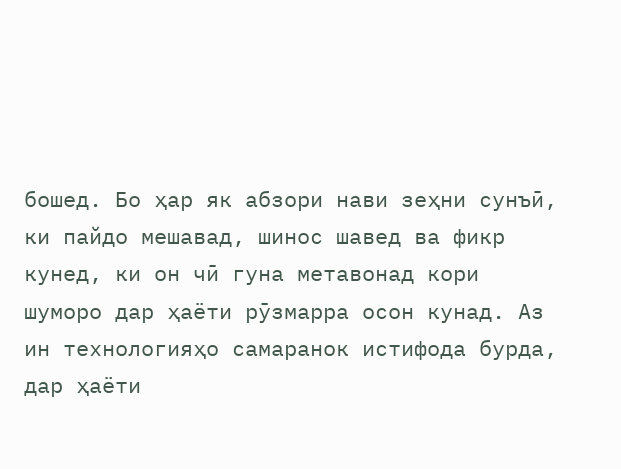бошед. Бо ҳар як абзори нави зеҳни сунъӣ, ки пайдо мешавад, шинос шавед ва фикр кунед, ки он чӣ гуна метавонад кори шуморо дар ҳаёти рӯзмарра осон кунад. Аз ин технологияҳо самаранок истифода бурда, дар ҳаёти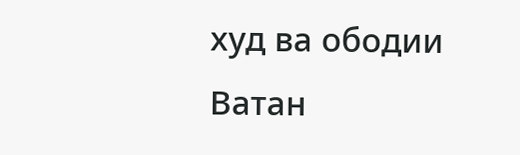худ ва ободии Ватан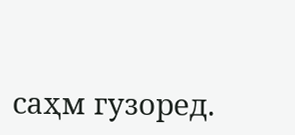саҳм гузоред.